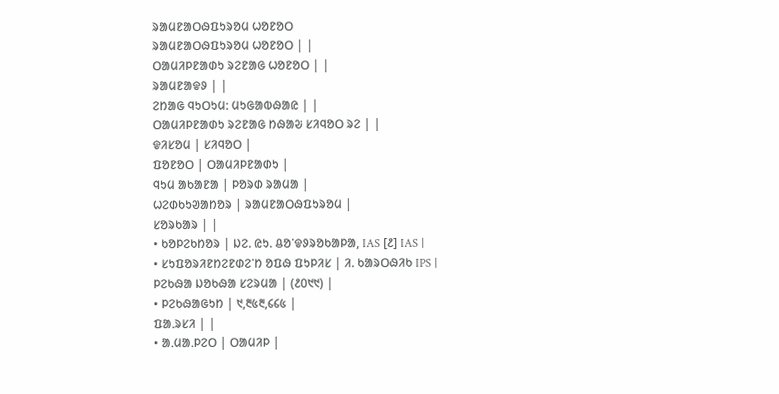ᱨᱟᱢᱱᱟᱛᱷᱯᱩᱨᱚᱢ ᱦᱚᱱᱚᱛ
ᱨᱟᱢᱱᱟᱛᱷᱯᱩᱨᱚᱢ ᱦᱚᱱᱚᱛ | |
ᱛᱟᱢᱤᱞᱱᱟᱰᱩ ᱨᱮᱱᱟᱜ ᱦᱚᱱᱚᱛ | |
ᱨᱟᱢᱱᱟᱫᱽ | |
ᱮᱴᱟᱜ ᱧᱩᱛᱩᱢ: ᱢᱩᱜᱟᱵᱷᱟᱭ | |
ᱛᱟᱢᱤᱞᱱᱟᱰᱩ ᱨᱮᱱᱟᱜ ᱴᱷᱟᱶ ᱥᱤᱧᱚᱛ ᱨᱮ | |
ᱫᱤᱥᱚᱢ | ᱥᱤᱧᱚᱛ |
ᱯᱚᱱᱚᱛ | ᱛᱟᱢᱤᱞᱱᱟᱰᱩ |
ᱧᱩᱢ ᱟᱠᱟᱱᱟ | ᱞᱚᱨᱰ ᱨᱟᱢᱟ |
ᱦᱮᱰᱠᱩᱣᱟᱴᱚᱨ | ᱨᱟᱢᱱᱟᱛᱷᱯᱩᱨᱚᱢ |
ᱥᱚᱨᱠᱟᱨ | |
• ᱠᱚᱞᱮᱠᱴᱚᱨ | ᱡᱮ. ᱭᱩ. ᱪᱚᱸᱫᱽᱨᱚᱠᱟᱞᱟ, IAS [᱒] IAS |
• ᱥᱩᱯᱚᱨᱤᱱᱴᱮᱱᱰᱮᱸᱴ ᱚᱯᱷ ᱯᱩᱞᱤᱥ | ᱤ. ᱠᱟᱨᱛᱷᱤᱠ IPS |
ᱞᱮᱠᱷᱟ ᱡᱚᱠᱷᱟ ᱥᱮᱨᱢᱟ | (᱒᱐᱑᱑) |
• ᱞᱮᱠᱷᱟᱜᱩᱴ | ᱑,᱓᱕᱓,᱔᱔᱕ |
ᱯᱟᱹᱨᱥᱤ | |
• ᱟᱹᱢᱟᱹᱞᱮᱛ | ᱛᱟᱢᱤᱞ |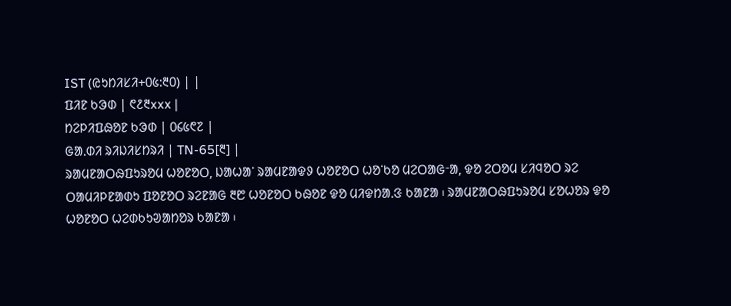IST (ᱭᱩᱴᱤᱥᱤ+᱐᱕:᱓᱐) | |
ᱯᱤᱱ ᱠᱳᱰ | ᱖᱒᱓xxx |
ᱴᱮᱞᱤᱯᱷᱚᱱ ᱠᱳᱰ | ᱐᱔᱕᱖᱗ |
ᱜᱟᱹᱰᱤ ᱨᱤᱡᱤᱥᱴᱨᱤ | TN-65[᱓] |
ᱨᱟᱢᱱᱟᱛᱷᱯᱩᱨᱚᱢ ᱦᱚᱱᱚᱛ, ᱡᱟᱦᱟᱸ ᱨᱟᱢᱱᱟᱫᱽ ᱦᱚᱱᱚᱛ ᱦᱚᱸᱠᱚ ᱢᱮᱛᱟᱜᱼᱟ, ᱫᱚ ᱮᱛᱚᱢ ᱥᱤᱧᱚᱛ ᱨᱮ ᱛᱟᱢᱤᱞᱱᱟᱰᱩ ᱯᱚᱱᱚᱛ ᱨᱮᱱᱟᱜ ᱓᱘ ᱦᱚᱱᱚᱛ ᱠᱷᱚᱱ ᱫᱚ ᱢᱤᱫᱴᱟᱹᱝ ᱠᱟᱱᱟ ᱾ ᱨᱟᱢᱱᱟᱛᱷᱯᱩᱨᱚᱢ ᱥᱚᱦᱚᱨ ᱫᱚ ᱦᱚᱱᱚᱛ ᱦᱮᱰᱠᱩᱣᱟᱴᱚᱨ ᱠᱟᱱᱟ ᱾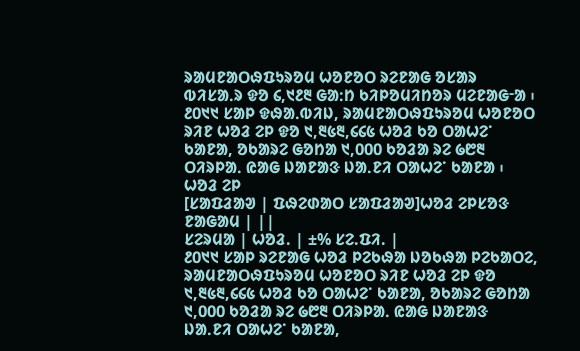ᱨᱟᱢᱱᱟᱛᱷᱯᱩᱨᱚᱢ ᱦᱚᱱᱚᱛ ᱨᱮᱱᱟᱜ ᱚᱥᱟᱨ ᱵᱤᱥᱟᱹᱨ ᱫᱚ ᱔,᱑᱒᱓ ᱜᱟᱺᱴ ᱠᱤᱞᱚᱢᱤᱴᱚᱨ ᱢᱮᱱᱟᱜᱼᱟ ᱾ ᱒᱐᱑᱑ ᱥᱟᱞ ᱫᱷᱟᱹᱵᱤᱡ, ᱨᱟᱢᱱᱟᱛᱷᱯᱩᱨᱚᱢ ᱦᱚᱱᱚᱛ ᱨᱤᱱ ᱦᱚᱲ ᱮᱞ ᱫᱚ ᱑,᱓᱕᱓,᱔᱔᱕ ᱦᱚᱲ ᱠᱚ ᱛᱟᱦᱮᱸ ᱠᱟᱱᱟ, ᱚᱠᱟᱨᱮ ᱜᱚᱴᱟ ᱑,᱐᱐᱐ ᱠᱚᱲᱟ ᱨᱮ ᱙᱘᱓ ᱛᱤᱨᱞᱟᱹ ᱭᱟᱜ ᱡᱟᱱᱟᱝ ᱡᱟᱹᱱᱤ ᱛᱟᱦᱮᱸ ᱠᱟᱱᱟ ᱾
ᱦᱚᱲ ᱮᱞ
[ᱥᱟᱯᱲᱟᱣ | ᱯᱷᱮᱰᱟᱛ ᱥᱟᱯᱲᱟᱣ]ᱦᱚᱲ ᱮᱞᱥᱚᱝ ᱱᱟᱜᱟᱢ | ||
ᱥᱮᱨᱢᱟ | ᱦᱚᱲ. | ±% ᱥᱮ.ᱯᱤ. |
᱒᱐᱑᱑ ᱥᱟᱞ ᱨᱮᱱᱟᱜ ᱦᱚᱲ ᱞᱮᱠᱷᱟ ᱡᱚᱠᱷᱟ ᱞᱮᱠᱟᱛᱮ, ᱨᱟᱢᱱᱟᱛᱷᱯᱩᱨᱚᱢ ᱦᱚᱱᱚᱛ ᱨᱤᱱ ᱦᱚᱲ ᱮᱞ ᱫᱚ ᱑,᱓᱕᱓,᱔᱔᱕ ᱦᱚᱲ ᱠᱚ ᱛᱟᱦᱮᱸ ᱠᱟᱱᱟ, ᱚᱠᱟᱨᱮ ᱜᱚᱴᱟ ᱑,᱐᱐᱐ ᱠᱚᱲᱟ ᱨᱮ ᱙᱘᱓ ᱛᱤᱨᱞᱟᱹ ᱭᱟᱜ ᱡᱟᱱᱟᱝ ᱡᱟᱹᱱᱤ ᱛᱟᱦᱮᱸ ᱠᱟᱱᱟ,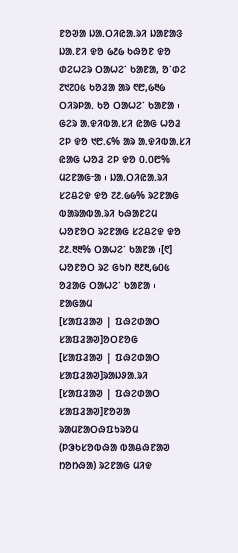ᱱᱚᱣᱟ ᱡᱟᱹᱛᱤᱭᱟᱹᱨᱤ ᱡᱟᱱᱟᱝ ᱡᱟᱹᱱᱤ ᱫᱚ ᱙᱒᱙ ᱠᱷᱚᱱ ᱫᱚ ᱰᱮᱦᱮᱨ ᱛᱟᱦᱮᱸ ᱠᱟᱱᱟ, ᱚᱸᱰᱮ ᱗᱑᱗᱐᱕ ᱠᱚᱲᱟ ᱟᱨ ᱖᱘,᱙᱓᱙ ᱛᱤᱨᱞᱟᱹ ᱠᱚ ᱛᱟᱦᱮᱸ ᱠᱟᱱᱟ ᱾ ᱜᱮᱨ ᱟᱹᱫᱤᱵᱟᱹᱥᱤ ᱭᱟᱜ ᱦᱚᱲ ᱮᱞ ᱫᱚ ᱑᱘.᱔% ᱟᱨ ᱟᱹᱫᱤᱵᱟᱹᱥᱤ ᱭᱟᱜ ᱦᱚᱲ ᱮᱞ ᱫᱚ ᱐ᱹ᱐᱘% ᱢᱮᱱᱟᱜᱼᱟ ᱾ ᱡᱟᱹᱛᱤᱭᱟᱹᱨᱤ ᱥᱮᱪᱮᱫ ᱫᱚ ᱗᱒.᱙᱙% ᱨᱮᱱᱟᱜ ᱵᱟᱨᱟᱵᱟᱹᱨᱤ ᱠᱷᱟᱱᱮᱢ ᱦᱚᱱᱚᱛ ᱨᱮᱱᱟᱜ ᱥᱮᱪᱮᱫ ᱫᱚ ᱗᱒.᱓᱓% ᱛᱟᱦᱮᱸ ᱠᱟᱱᱟ ᱾[᱖] ᱦᱚᱱᱚᱛ ᱨᱮ ᱜᱩᱴ ᱓᱒᱓,᱙᱐᱕ ᱚᱲᱟᱜ ᱛᱟᱦᱮᱸ ᱠᱟᱱᱟ ᱾
ᱱᱟᱜᱟᱢ
[ᱥᱟᱯᱲᱟᱣ | ᱯᱷᱮᱰᱟᱛ ᱥᱟᱯᱲᱟᱣ]ᱚᱛᱱᱚᱜ
[ᱥᱟᱯᱲᱟᱣ | ᱯᱷᱮᱰᱟᱛ ᱥᱟᱯᱲᱟᱣ]ᱨᱟᱡᱽᱟᱹᱨᱤ
[ᱥᱟᱯᱲᱟᱣ | ᱯᱷᱮᱰᱟᱛ ᱥᱟᱯᱲᱟᱣ]ᱱᱚᱣᱟ ᱨᱟᱢᱱᱟᱛᱷᱯᱩᱨᱚᱢ (ᱞᱳᱠᱥᱚᱵᱷᱟ ᱵᱟᱪᱷᱱᱟᱣ ᱴᱚᱴᱷᱟ) ᱨᱮᱱᱟᱜ ᱢᱤᱫ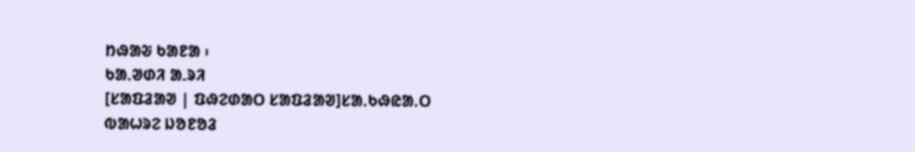ᱴᱷᱟᱶ ᱠᱟᱱᱟ ᱾
ᱠᱟᱹᱣᱰᱤ ᱟᱹᱨᱤ
[ᱥᱟᱯᱲᱟᱣ | ᱯᱷᱮᱰᱟᱛ ᱥᱟᱯᱲᱟᱣ]ᱥᱟᱹᱠᱷᱭᱟᱹᱛ
ᱵᱟᱦᱨᱮ ᱡᱚᱱᱚᱲ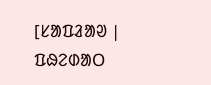[ᱥᱟᱯᱲᱟᱣ | ᱯᱷᱮᱰᱟᱛ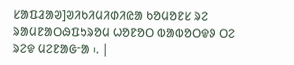ᱥᱟᱯᱲᱟᱣ]ᱣᱤᱠᱤᱢᱤᱰᱤᱭᱟ ᱠᱚᱢᱚᱱᱥ ᱨᱮ ᱨᱟᱢᱱᱟᱛᱷᱯᱩᱨᱚᱢ ᱦᱚᱱᱚᱛ ᱵᱟᱵᱚᱛᱫᱽ ᱛᱮ ᱨᱮᱫ ᱢᱮᱱᱟᱜᱼᱟ ᱾. |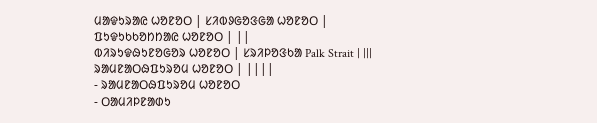ᱢᱟᱫᱩᱨᱟᱭ ᱦᱚᱱᱚᱛ | ᱥᱤᱵᱽᱜᱚᱝᱜᱟ ᱦᱚᱱᱚᱛ | ᱯᱩᱫᱩᱠᱠᱚᱴᱴᱟᱭ ᱦᱚᱱᱚᱛ | ||
ᱵᱤᱨᱩᱫᱷᱩᱱᱚᱜᱚᱨ ᱦᱚᱱᱚᱛ | ᱥᱨᱤᱞᱚᱝᱠᱟ Palk Strait | |||
ᱨᱟᱢᱱᱟᱛᱷᱯᱩᱨᱚᱢ ᱦᱚᱱᱚᱛ | ||||
- ᱨᱟᱢᱱᱟᱛᱷᱯᱩᱨᱚᱢ ᱦᱚᱱᱚᱛ
- ᱛᱟᱢᱤᱞᱱᱟᱰᱩ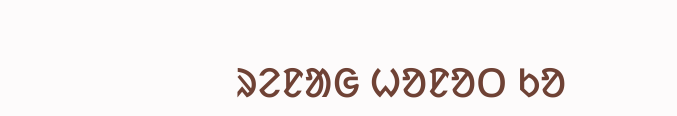ᱨᱮᱱᱟᱜ ᱦᱚᱱᱚᱛ ᱠᱚ